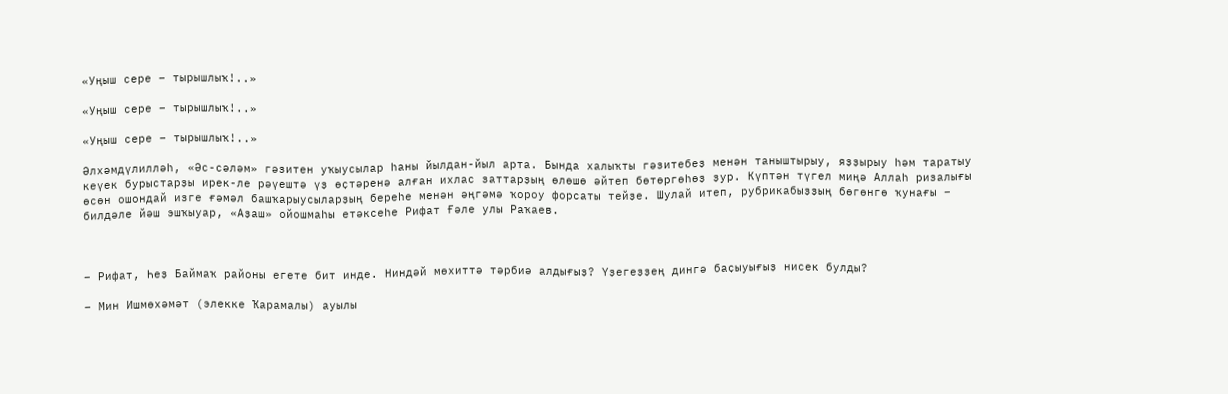«Уңыш сере – тырышлыҡ!..»

«Уңыш сере – тырышлыҡ!..»

«Уңыш сере – тырышлыҡ!..»

Әлхәмдүлилләһ, «Әс-сәләм» гәзитен уҡыусылар һаны йылдан-йыл арта. Бында халыҡты гәзитебеҙ менән таныштырыу, яҙҙырыу һәм таратыу кеүек бурыстарҙы ирек-ле рәүештә үҙ өҫтәренә алған ихлас заттарҙың өлөшө әйтеп бөтөргөһөҙ ҙур. Күптән түгел миңә Аллаһ ризалығы өсөн ошондай изге ғәмәл башҡарыусыларҙың береһе менән әңгәмә ҡороу форсаты тейҙе. Шулай итеп, рубрикабыҙҙың бөгөнгө ҡунағы − билдәле йәш эшҡыуар, «Аҙаш» ойошмаһы етәксеһе Рифат Ғәле улы Раҡаев.



− Рифат, Һеҙ Баймаҡ районы егете бит инде. Ниндәй мөхиттә тәрбиә алдығыҙ? Үҙегеҙҙең дингә баҫыуығыҙ нисек булды?

– Мин Ишмөхәмәт (элекке Ҡарамалы) ауылы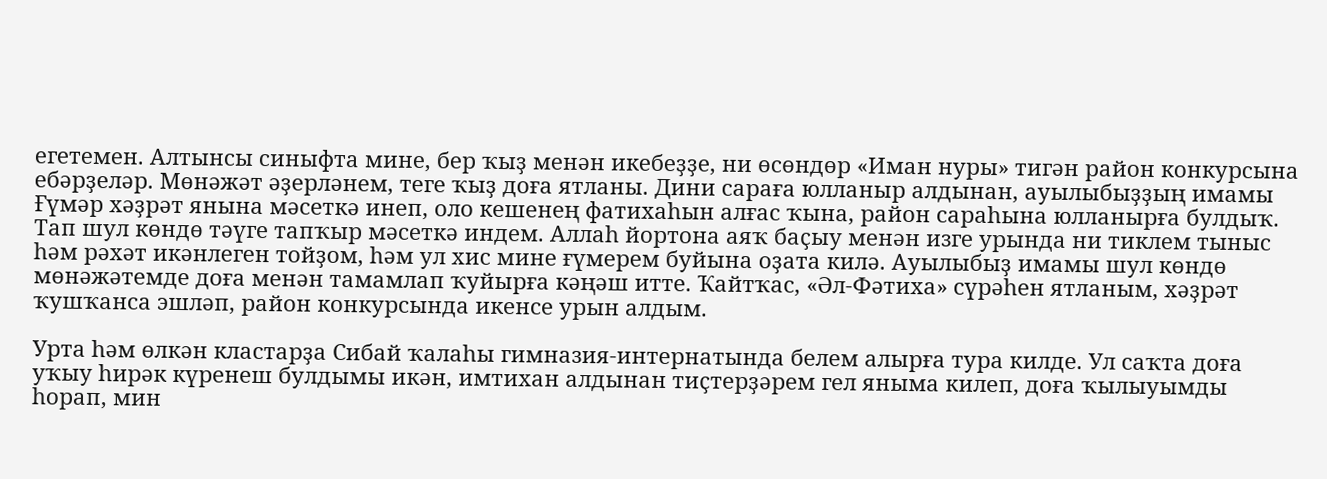егетемен. Алтынсы синыфта мине, бер ҡыҙ менән икебеҙҙе, ни өсөндөр «Иман нуры» тигән район конкурсына ебәрҙеләр. Мөнәжәт әҙерләнем, теге ҡыҙ доға ятланы. Дини сараға юлланыр алдынан, ауылыбыҙҙың имамы Ғүмәр хәҙрәт янына мәсеткә инеп, оло кешенең фатихаһын алғас ҡына, район сараһына юлланырға булдыҡ. Тап шул көндө тәүге тапҡыр мәсеткә индем. Аллаһ йортона аяҡ баҫыу менән изге урында ни тиклем тыныс һәм рәхәт икәнлеген тойҙом, һәм ул хис мине ғүмерем буйына оҙата килә. Ауылыбыҙ имамы шул көндө мөнәжәтемде доға менән тамамлап ҡуйырға кәңәш итте. Ҡайтҡас, «Әл-Фәтиха» сүрәһен ятланым, хәҙрәт ҡушҡанса эшләп, район конкурсында икенсе урын алдым.

Урта һәм өлкән кластарҙа Сибай ҡалаһы гимназия-интернатында белем алырға тура килде. Ул саҡта доға уҡыу һирәк күренеш булдымы икән, имтихан алдынан тиҫтерҙәрем гел яныма килеп, доға ҡылыуымды һорап, мин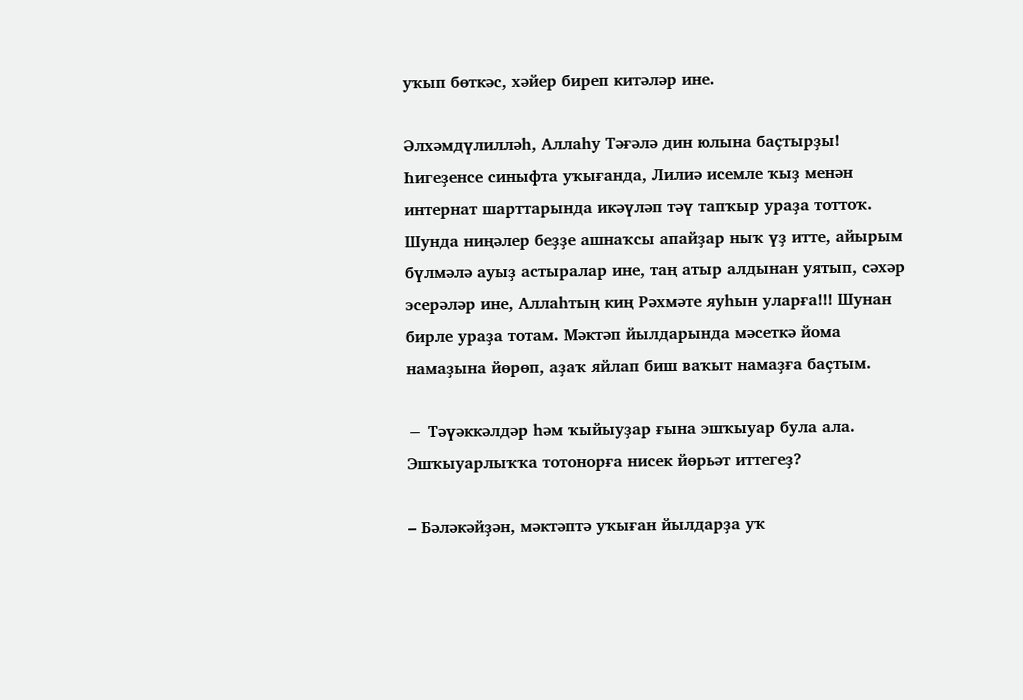уҡып бөткәс, хәйер биреп китәләр ине.

Әлхәмдүлилләһ, Аллаһу Тәғәлә дин юлына баҫтырҙы! Һигеҙенсе синыфта уҡығанда, Лилиә исемле ҡыҙ менән интернат шарттарында икәүләп тәү тапҡыр ураҙа тоттоҡ. Шунда ниңәлер беҙҙе ашнаҡсы апайҙар ныҡ үҙ итте, айырым бүлмәлә ауыҙ астыралар ине, таң атыр алдынан уятып, сәхәр эсерәләр ине, Аллаһтың киң Рәхмәте яуһын уларға!!! Шунан бирле ураҙа тотам. Мәктәп йылдарында мәсеткә йома намаҙына йөрөп, аҙаҡ яйлап биш ваҡыт намаҙға баҫтым.

− Тәүәккәлдәр һәм ҡыйыуҙар ғына эшҡыуар була ала. Эшҡыуарлыҡҡа тотонорға нисек йөрьәт иттегеҙ?

– Бәләкәйҙән, мәктәптә уҡыған йылдарҙа уҡ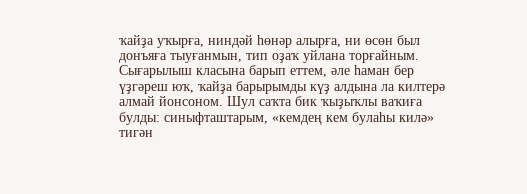ҡайҙа уҡырға, ниндәй һөнәр алырға, ни өсөн был донъяға тыуғанмын, тип оҙаҡ уйлана торғайным. Сығарылыш класына барып еттем, әле һаман бер үҙгәреш юҡ, ҡайҙа барырымды күҙ алдына ла килтерә алмай йонсоном. Шул саҡта бик ҡыҙыҡлы ваҡиға булды: синыфташтарым, «кемдең кем булаһы килә» тигән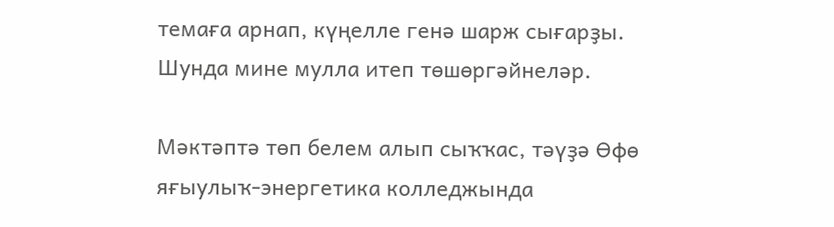темаға арнап, күңелле генә шарж сығарҙы. Шунда мине мулла итеп төшөргәйнеләр.

Мәктәптә төп белем алып сыҡҡас, тәүҙә Өфө яғыулыҡ-энергетика колледжында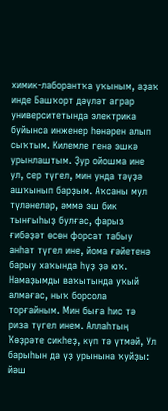химик-лаборантҡа уҡыным, аҙаҡ инде Башҡорт дәүләт аграр университетында электрика буйынса инженер һөнәрен алып сыҡтым. Килемле генә эшкә урынлаштым. Ҙур ойошма ине ул, сер түгел, мин унда тәүҙә ашҡынып барҙым. Аҡсаны мул түләнеләр, әммә эш бик тынғыһыҙ булғас, фарыз ғибәҙәт өсөн форсат табыу анһат түгел ине, йома ғәйетенә барыу хаҡында һүҙ ҙә юҡ. Намаҙымды ваҡытында уҡый алмағас, ныҡ борсола торғайным. Мин быға һис тә риза түгел инем. Аллаһтың Ҡөҙрәте сикһеҙ, күп тә үтмәй, Ул барыһын да үҙ урынына ҡуйҙы: йәш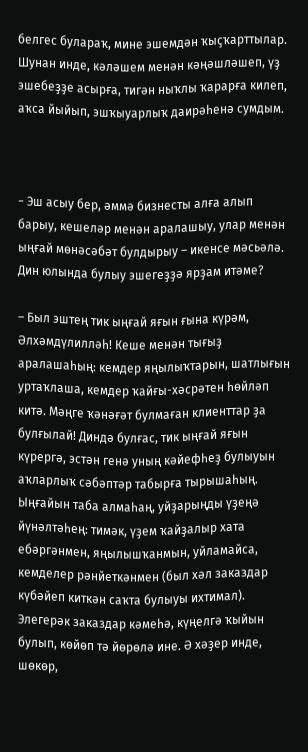белгес булараҡ, мине эшемдән ҡыҫҡарттылар. Шунан инде, кәләшем менән кәңәшләшеп, үҙ эшебеҙҙе асырға, тигән ныҡлы ҡарарға килеп, аҡса йыйып, эшҡыуарлыҡ даирәһенә сумдым.



− Эш асыу бер, әммә бизнесты алға алып барыу, кешеләр менән аралашыу, улар менән ыңғай мөнәсәбәт булдырыу – икенсе мәсьәлә. Дин юлында булыу эшегеҙҙә ярҙам итәме?

– Был эштең тик ыңғай яғын ғына күрәм, Әлхәмдүлилләһ! Кеше менән тығыҙ аралашаһың: кемдер яңылыҡтарын, шатлығын уртаҡлаша, кемдер ҡайғы-хәсрәтен һөйләп китә. Мәңге ҡәнәғәт булмаған клиенттар ҙа булғылай! Диндә булғас, тик ыңғай яғын күрергә, эстән генә уның кәйефһеҙ булыуын аҡларлыҡ сәбәптәр табырға тырышаһың. Ыңғайын таба алмаһаң, уйҙарыңды үҙеңә йүнәлтәһең: тимәк, үҙем ҡайҙалыр хата ебәргәнмен, яңылышҡанмын, уйламайса, кемделер рәнйеткәнмен (был хәл заказдар күбәйеп киткән саҡта булыуы ихтимал). Элегерәк заказдар кәмеһә, күңелгә ҡыйын булып, көйөп тә йөрөлә ине. Ә хәҙер инде, шөкөр,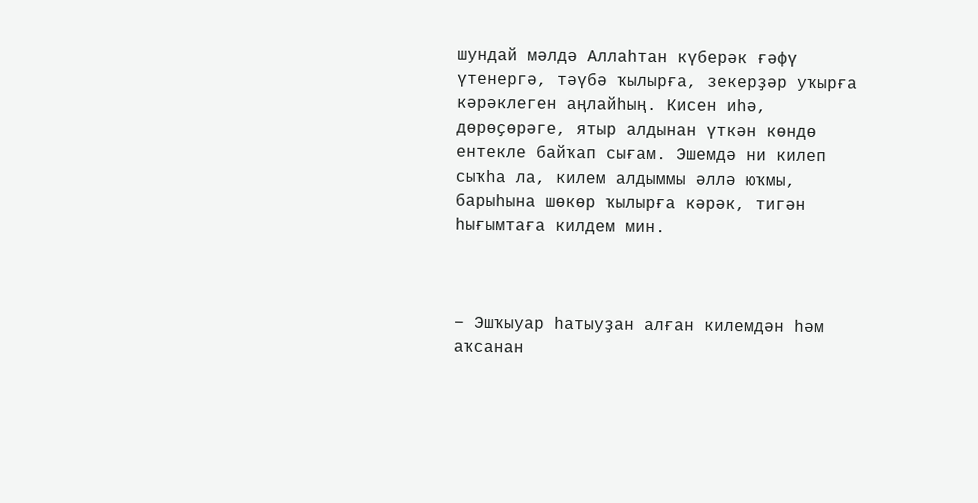шундай мәлдә Аллаһтан күберәк ғәфү үтенергә, тәүбә ҡылырға, зекерҙәр уҡырға кәрәклеген аңлайһың. Кисен иһә, дөрөҫөрәге, ятыр алдынан үткән көндө ентекле байҡап сығам. Эшемдә ни килеп сыҡһа ла, килем алдыммы әллә юҡмы, барыһына шөкөр ҡылырға кәрәк, тигән һығымтаға килдем мин.



− Эшҡыуар һатыуҙан алған килемдән һәм аҡсанан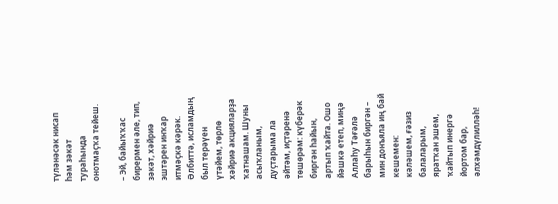түләнәсәк нисап һәм зәкәт тураһында онотмаҫҡа тейеш.

– Эй, байыҡҡас бирермен әле, тип, зәкәт, хәйриә эштәрен инҡар итмәҫкә кәрәк. Әлбиттә, исламдың был терәүен үтәйем, төрлө хәйриә акцияларҙа ҡатнашам. Шуны асыҡланым, дуҫтарыма ла әйтәм, иҫтәренә төшөрәм: күберәк биргән һайын, артып ҡайта. Ошо йәшкә етеп, миңә Аллаһу Тәғәлә барыһын биргән – мин донъяла иң бай кешемен: кәләшем, ғәзиз балаларым, яратҡан эшем, ҡайтып инергә йортом бар, әлхәмдүлилләһ!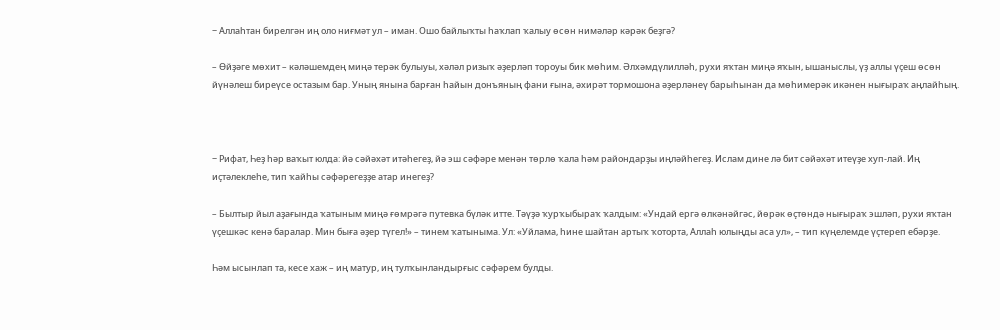− Аллаһтан бирелгән иң оло ниғмәт ул – иман. Ошо байлыҡты һаҡлап ҡалыу өсөн нимәләр кәрәк беҙгә?

– Өйҙәге мөхит – кәләшемдең миңә терәк булыуы, хәләл ризыҡ әҙерләп тороуы бик мөһим. Әлхәмдүлилләһ, рухи яҡтан миңә яҡын, ышаныслы, үҙ аллы үҫеш өсөн йүнәлеш биреүсе остазым бар. Уның янына барған һайын донъяның фани ғына, әхирәт тормошона әҙерләнеү барыһынан да мөһимерәк икәнен нығыраҡ аңлайһың.



− Рифат, Һеҙ һәр ваҡыт юлда: йә сәйәхәт итәһегеҙ, йә эш сәфәре менән төрлө ҡала һәм райондарҙы иңләйһегеҙ. Ислам дине лә бит сәйәхәт итеүҙе хуп-лай. Иң иҫтәлеклеһе, тип ҡайһы сәфәрегеҙҙе атар инегеҙ?

– Былтыр йыл аҙағында ҡатыным миңә ғөмрәгә путевка бүләк итте. Тәүҙә ҡурҡыбыраҡ ҡалдым: «Ундай ергә өлкәнәйгәс, йөрәк өҫтөндә нығыраҡ эшләп, рухи яҡтан үҫешкәс кенә баралар. Мин быға әҙер түгел!» – тинем ҡатыныма. Ул: «Уйлама, һине шайтан артыҡ ҡоторта, Аллаһ юлыңды аса ул», – тип күңелемде үҫтереп ебәрҙе.

Һәм ысынлап та, кесе хаж – иң матур, иң тулҡынландырғыс сәфәрем булды.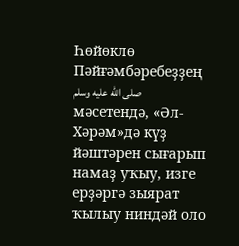Һөйөклө Пәйғәмбәребеҙҙең صلى الله عليه وسلم мәсетендә, «Әл-Хәрәм»дә күҙ йәштәрен сығарып намаҙ уҡыу, изге ерҙәргә зыярат ҡылыу ниндәй оло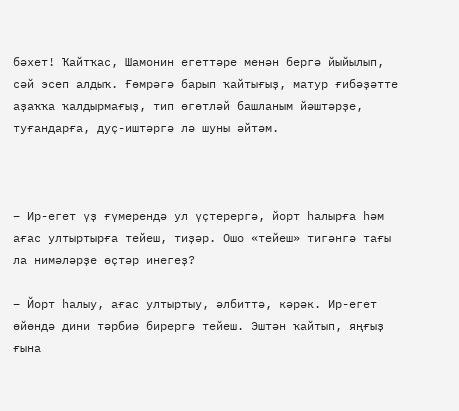бәхет! Ҡайтҡас, Шамонин егеттәре менән бергә йыйылып, сәй эсеп алдыҡ. Ғөмрәгә барып ҡайтығыҙ, матур ғибәҙәтте аҙаҡҡа ҡалдырмағыҙ, тип өгөтләй башланым йәштәрҙе, туғандарға, дуҫ-иштәргә лә шуны әйтәм.



− Ир-егет үҙ ғүмерендә ул үҫтерергә, йорт һалырға һәм ағас ултыртырға тейеш, тиҙәр. Ошо «тейеш» тигәнгә тағы ла нимәләрҙе өҫтәр инегеҙ?

– Йорт һалыу, ағас ултыртыу, әлбиттә, кәрәк. Ир-егет өйөндә дини тәрбиә бирергә тейеш. Эштән ҡайтып, яңғыҙ ғына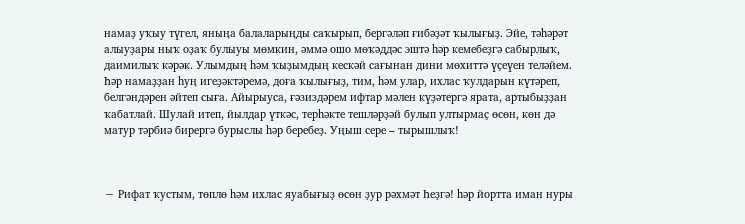намаҙ уҡыу түгел, яныңа балаларыңды саҡырып, бергәләп ғибәҙәт ҡылығыҙ. Эйе, тәһәрәт алыуҙары ныҡ оҙаҡ булыуы мөмкин, әммә ошо мөҡәддәс эштә һәр кемебеҙгә сабырлыҡ, даимилыҡ кәрәк. Улымдың һәм ҡыҙымдың кескәй сағынан дини мөхиттә үҫеүен теләйем. Һәр намаҙҙан һуң игеҙәктәремә, доға ҡылығыҙ, тим, һәм улар, ихлас ҡулдарын күтәреп, белгәндәрен әйтеп сыға. Айырыуса, ғәзиздәрем ифтар мәлен күҙәтергә ярата, артыбыҙҙан ҡабатлай. Шулай итеп, йылдар үткәс, терһәкте тешләрҙәй булып ултырмаҫ өсөн, көн дә матур тәрбиә бирергә бурыслы һәр беребеҙ. Уңыш сере – тырышлыҡ!



− Рифат ҡустым, төплө һәм ихлас яуабығыҙ өсөн ҙур рәхмәт Һеҙгә! һәр йортта иман нуры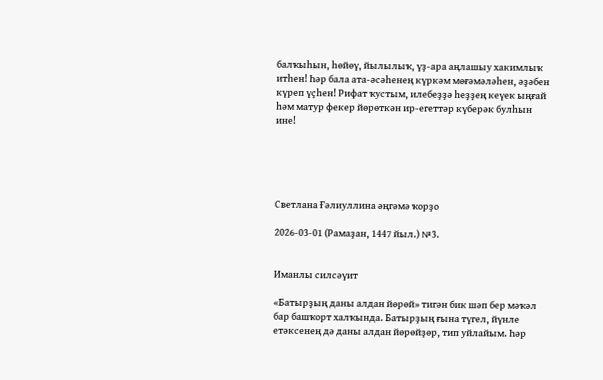балҡыһын, һөйөү, йылылыҡ, үҙ-ара аңлашыу хакимлыҡ итһен! Һәр бала ата-әсәһенең күркәм мөғәмәләһен, әҙәбен күреп үҫһен! Рифат ҡустым, илебеҙҙә һеҙҙең кеүек ыңғай һәм матур фекер йөрөткән ир-егеттәр күберәк булһын ине!





Светлана Ғәлиуллина әңгәмә ҡорҙо

2026-03-01 (Рамаҙан, 1447 йыл.) №3.


Иманлы силсәүит

«Батырҙың даны алдан йөрөй» тигән бик шәп бер мәҡәл бар башҡорт халҡында. Батырҙың ғына түгел, йүнле етәксенең дә даны алдан йөрөйҙөр, тип уйлайым. Һәр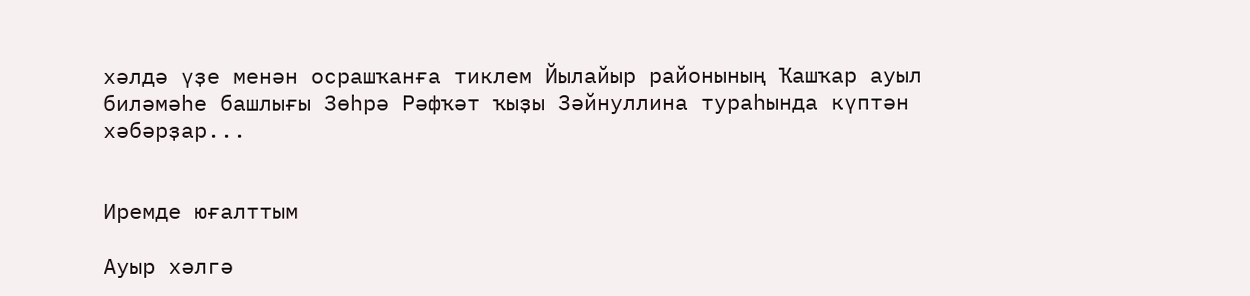хәлдә үҙе менән осрашҡанға тиклем Йылайыр районының Ҡашҡар ауыл биләмәһе башлығы Зөһрә Рәфҡәт ҡыҙы Зәйнуллина тураһында күптән хәбәрҙар...


Иремде юғалттым

Ауыр хәлгә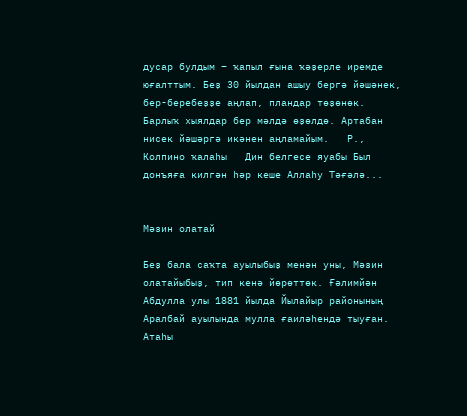дусар булдым – ҡапыл ғына ҡәҙерле иремде юғалттым. Беҙ 30 йылдан ашыу бергә йәшәнек, бер-беребеҙҙе аңлап, пландар төҙөнөк. Барлыҡ хыялдар бер мәлдә өҙөлдө. Артабан нисек йәшәргә икәнен аңламайым.   Р., Колпино ҡалаһы   Дин белгесе яуабы Был донъяға килгән һәр кеше Аллаһу Тәғәлә...


Мәзин олатай

Беҙ бала саҡта ауылыбыҙ менән уны, Мәзин олатайыбыҙ, тип кенә йөрөттөк. Ғәлимйән Абдулла улы 1881 йылда Йылайыр районының Аралбай ауылында мулла ғаиләһендә тыуған. Атаһы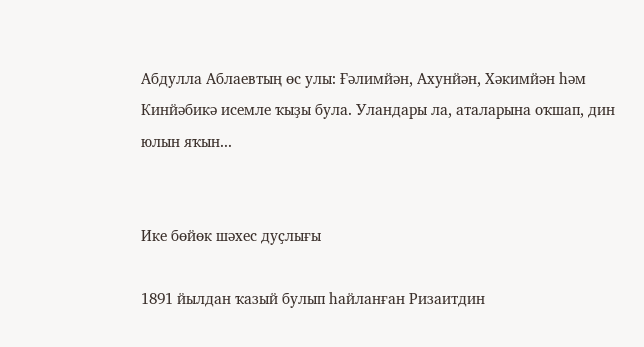Абдулла Аблаевтың өс улы: Ғәлимйән, Ахунйән, Хәкимйән һәм Кинйәбикә исемле ҡыҙы була. Уландары ла, аталарына оҡшап, дин юлын яҡын...


Ике бөйөк шәхес дуҫлығы

1891 йылдан ҡазый булып һайланған Ризаитдин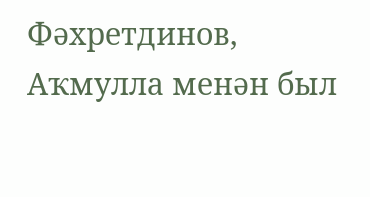Фәхретдинов, Аҡмулла менән был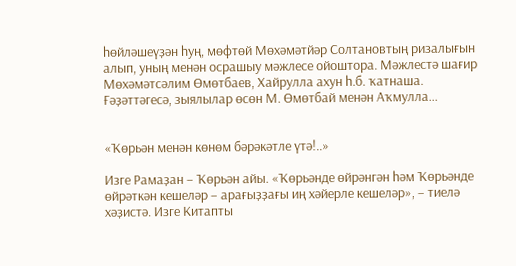һөйләшеүҙән һуң, мөфтөй Мөхәмәтйәр Солтановтың ризалығын алып, уның менән осрашыу мәжлесе ойоштора. Мәжлестә шағир Мөхәмәтсәлим Өмөтбаев, Хайрулла ахун һ.б. ҡатнаша. Ғәҙәттәгесә, зыялылар өсөн М. Өмөтбай менән Аҡмулла...


«Ҡөрьән менән көнөм бәрәкәтле үтә!..»

Изге Рамаҙан – Ҡөрьән айы. «Ҡөрьәнде өйрәнгән һәм Ҡөрьәнде өйрәткән кешеләр – арағыҙҙағы иң хәйерле кешеләр», – тиелә хәҙистә. Изге Китапты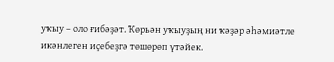уҡыу – оло ғибәҙәт. Ҡөрьән уҡыуҙың ни ҡәҙәр әһәмиәтле икәнлеген иҫебеҙгә төшөрөп үтәйек.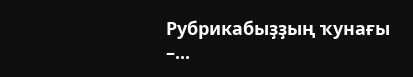Рубрикабыҙҙың ҡунағы –...